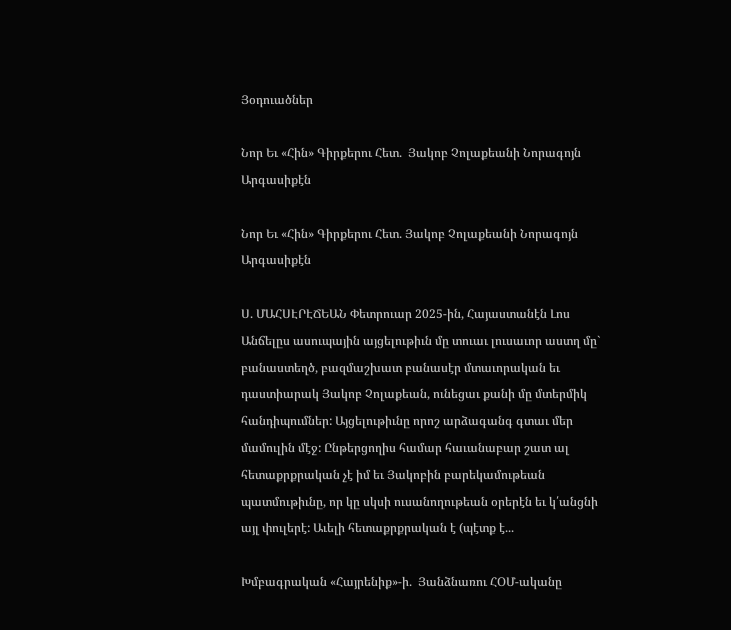Յօդուածներ

Նոր Եւ «Հին» Գիրքերու Հետ.  Յակոբ Չոլաքեանի Նորագոյն Արգասիքէն

Նոր Եւ «Հին» Գիրքերու Հետ. Յակոբ Չոլաքեանի Նորագոյն Արգասիքէն

Ս. ՄԱՀՍԷՐԷՃԵԱՆ Փետրուար 2025-ին, Հայաստանէն Լոս Անճելըս ասուպային այցելութիւն մը տուաւ լուսաւոր աստղ մը` բանաստեղծ, բազմաշխատ բանասէր մտաւորական եւ դաստիարակ Յակոբ Չոլաքեան, ունեցաւ քանի մը մտերմիկ հանդիպումներ: Այցելութիւնը որոշ արձագանգ գտաւ մեր մամուլին մէջ: Ընթերցողիս համար հաւանաբար շատ ալ հետաքրքրական չէ իմ եւ Յակոբին բարեկամութեան պատմութիւնը, որ կը սկսի ուսանողութեան օրերէն եւ կ՛անցնի այլ փուլերէ: Աւելի հետաքրքրական է (պէտք է...

Խմբագրական «Հայրենիք»-ի.  Յանձնառու ՀՕՄ-ականը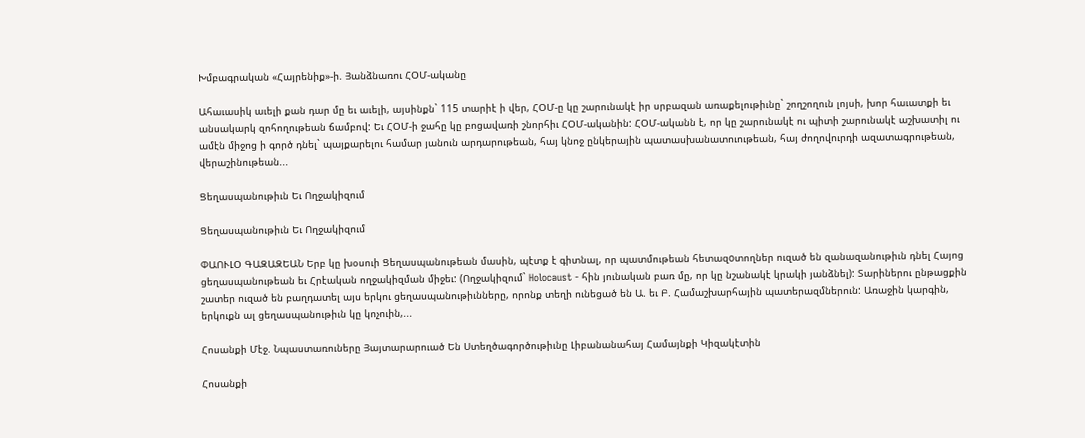Խմբագրական «Հայրենիք»-ի. Յանձնառու ՀՕՄ-ականը

Ահաւասիկ աւելի քան դար մը եւ աւելի, այսինքն` 115 տարիէ ի վեր, ՀՕՄ-ը կը շարունակէ իր սրբազան առաքելութիւնը` շողշողուն լոյսի, խոր հաւատքի եւ անսակարկ զոհողութեան ճամբով: Եւ ՀՕՄ-ի ջահը կը բոցավառի շնորհիւ ՀՕՄ-ականին: ՀՕՄ-ականն է, որ կը շարունակէ ու պիտի շարունակէ աշխատիլ ու ամէն միջոց ի գործ դնել` պայքարելու համար յանուն արդարութեան, հայ կնոջ ընկերային պատասխանատուութեան, հայ ժողովուրդի ազատագրութեան, վերաշինութեան...

Ցեղասպանութիւն Եւ Ողջակիզում

Ցեղասպանութիւն Եւ Ողջակիզում

ՓԱՈՒԼՕ ԳԱԶԱԶԵԱՆ Երբ կը խօսուի Ցեղասպանութեան մասին, պէտք է գիտնալ, որ պատմութեան հետազoտողներ ուզած են զանազանութիւն դնել Հայոց ցեղասպանութեան եւ Հրէական ողջակիզման միջեւ: (Ողջակիզում` Holocaust - հին յունական բառ մը, որ կը նշանակէ կրակի յանձնել): Տարիներու ընթացքին շատեր ուզած են բաղդատել այս երկու ցեղասպանութիւնները, որոնք տեղի ունեցած են Ա. եւ Բ. Համաշխարհային պատերազմներուն: Առաջին կարգին, երկուքն ալ ցեղասպանութիւն կը կոչուին,...

Հոսանքի Մէջ. Նպաստառուները Յայտարարուած Են Ստեղծագործութիւնը Լիբանանահայ Համայնքի Կիզակէտին

Հոսանքի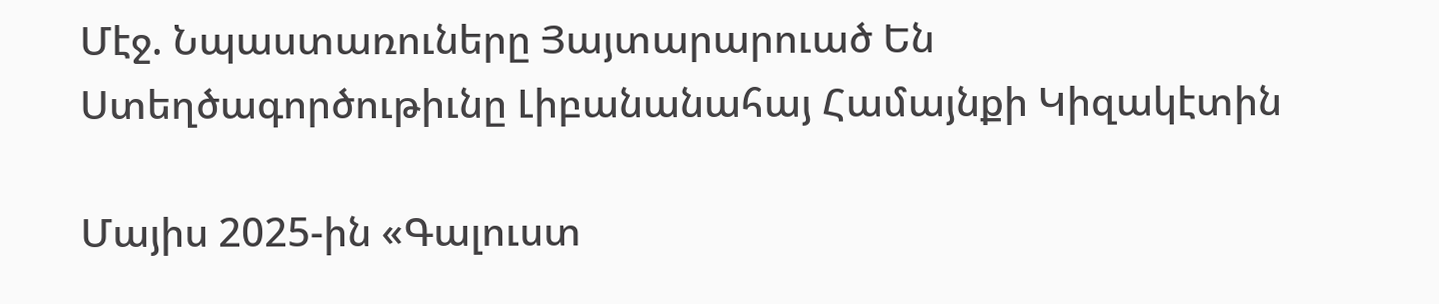Մէջ. Նպաստառուները Յայտարարուած Են Ստեղծագործութիւնը Լիբանանահայ Համայնքի Կիզակէտին

Մայիս 2025-ին «Գալուստ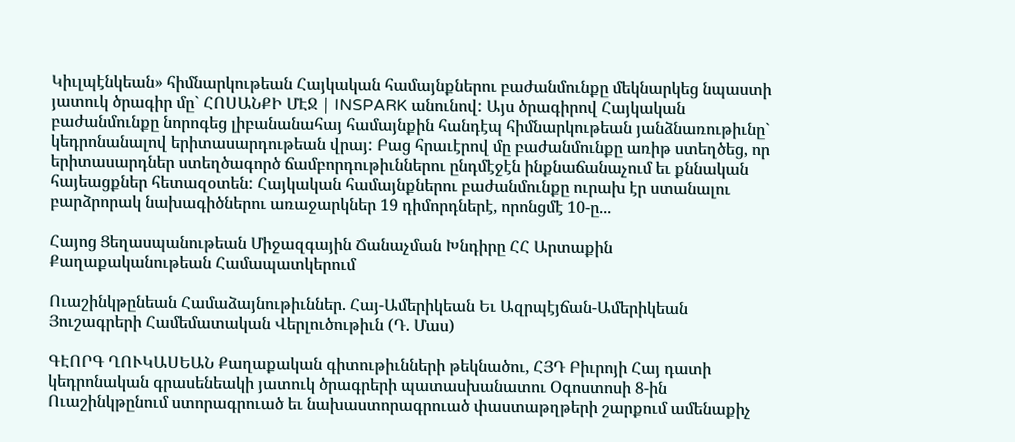Կիւլպէնկեան» հիմնարկութեան Հայկական համայնքներու բաժանմունքը մեկնարկեց նպաստի յատուկ ծրագիր մը` ՀՈՍԱՆՔԻ ՄԷՋ | INSPARK անունով: Այս ծրագիրով Հայկական բաժանմունքը նորոգեց լիբանանահայ համայնքին հանդէպ հիմնարկութեան յանձնառութիւնը` կեդրոնանալով երիտասարդութեան վրայ: Բաց հրաւէրով մը բաժանմունքը առիթ ստեղծեց, որ երիտասարդներ ստեղծագործ ճամբորդութիւններու ընդմէջէն ինքնաճանաչում եւ քննական հայեացքներ հետազօտեն: Հայկական համայնքներու բաժանմունքը ուրախ էր ստանալու բարձրորակ նախագիծներու առաջարկներ 19 դիմորդներէ, որոնցմէ 10-ը...

Հայոց Ցեղասպանութեան Միջազգային Ճանաչման Խնդիրը ՀՀ Արտաքին Քաղաքականութեան Համապատկերում

Ուաշինկթընեան Համաձայնութիւններ. Հայ-Ամերիկեան Եւ Ազրպէյճան-Ամերիկեան Յուշագրերի Համեմատական Վերլուծութիւն (Դ. Մաս)

ԳԷՈՐԳ ՂՈՒԿԱՍԵԱՆ Քաղաքական գիտութիւնների թեկնածու, ՀՅԴ Բիւրոյի Հայ դատի կեդրոնական գրասենեակի յատուկ ծրագրերի պատասխանատու Օգոստոսի 8-ին Ուաշինկթընում ստորագրուած եւ նախաստորագրուած փաստաթղթերի շարքում ամենաքիչ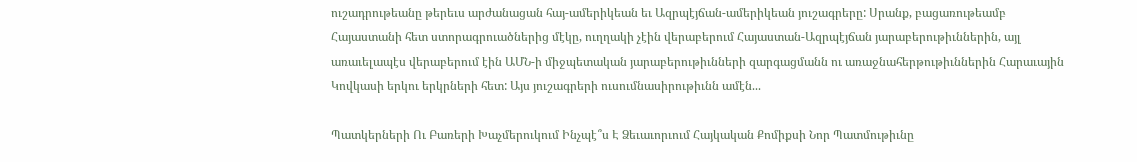ուշադրութեանը թերեւս արժանացան հայ-ամերիկեան եւ Ազրպէյճան-ամերիկեան յուշագրերը: Սրանք, բացառութեամբ Հայաստանի հետ ստորագրուածներից մէկը, ուղղակի չէին վերաբերում Հայաստան-Ազրպէյճան յարաբերութիւններին, այլ առաւելապէս վերաբերում էին ԱՄՆ-ի միջպետական յարաբերութիւնների զարգացմանն ու առաջնահերթութիւններին Հարաւային Կովկասի երկու երկրների հետ: Այս յուշագրերի ուսումնասիրութիւնն ամէն...

Պատկերների Ու Բառերի Խաչմերուկում Ինչպէ՞ս Է Ձեւաւորւում Հայկական Քոմիքսի Նոր Պատմութիւնը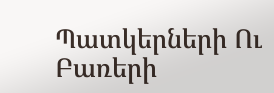Պատկերների Ու Բառերի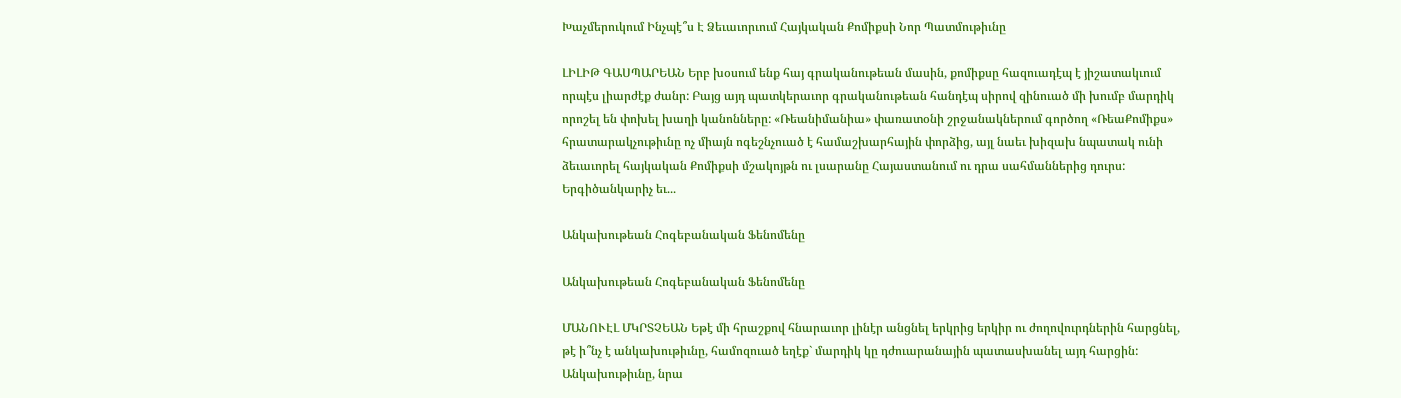Խաչմերուկում Ինչպէ՞ս Է Ձեւաւորւում Հայկական Քոմիքսի Նոր Պատմութիւնը

ԼԻԼԻԹ ԳԱՍՊԱՐԵԱՆ Երբ խօսում ենք հայ գրականութեան մասին, քոմիքսը հազուադէպ է յիշատակւում որպէս լիարժէք ժանր: Բայց այդ պատկերաւոր գրականութեան հանդէպ սիրով զինուած մի խումբ մարդիկ որոշել են փոխել խաղի կանոնները: «Ռեանիմանիա» փառատօնի շրջանակներում գործող «ՌեաՔոմիքս» հրատարակչութիւնը ոչ միայն ոգեշնչուած է համաշխարհային փորձից, այլ նաեւ խիզախ նպատակ ունի ձեւաւորել հայկական Քոմիքսի մշակոյթն ու լսարանը Հայաստանում ու դրա սահմաններից դուրս: Երգիծանկարիչ եւ...

Անկախութեան Հոգեբանական Ֆենոմենը

Անկախութեան Հոգեբանական Ֆենոմենը

ՄԱՆՈՒԷԼ ՄԿՐՏՉԵԱՆ Եթէ մի հրաշքով հնարաւոր լինէր անցնել երկրից երկիր ու ժողովուրդներին հարցնել, թէ ի՞նչ է անկախութիւնը, համոզուած եղէք` մարդիկ կը դժուարանային պատասխանել այդ հարցին: Անկախութիւնը, նրա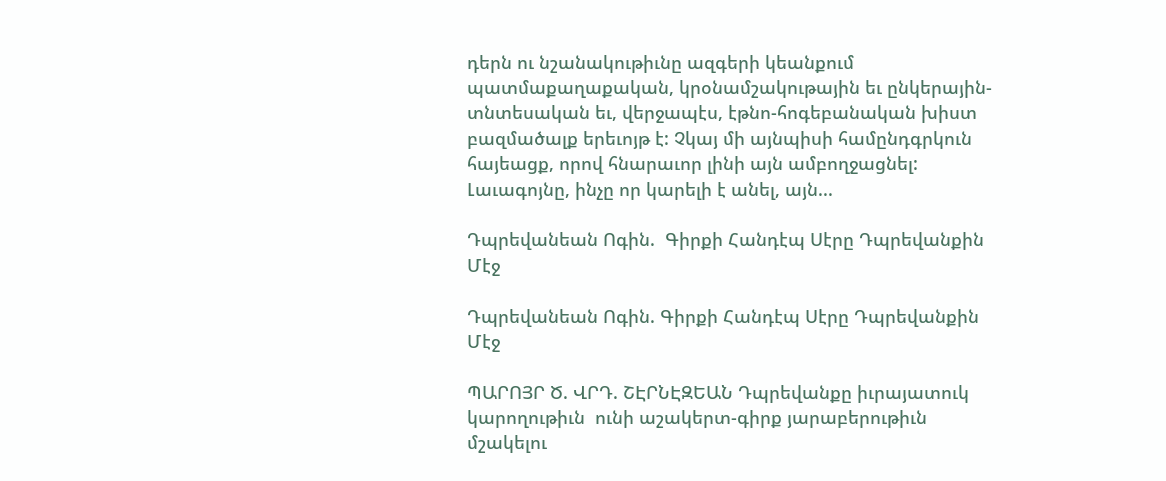դերն ու նշանակութիւնը ազգերի կեանքում պատմաքաղաքական, կրօնամշակութային եւ ընկերային-տնտեսական եւ, վերջապէս, էթնո-հոգեբանական խիստ բազմածալք երեւոյթ է: Չկայ մի այնպիսի համընդգրկուն հայեացք, որով հնարաւոր լինի այն ամբողջացնել: Լաւագոյնը, ինչը որ կարելի է անել, այն...

Դպրեվանեան Ոգին.  Գիրքի Հանդէպ Սէրը Դպրեվանքին Մէջ

Դպրեվանեան Ոգին. Գիրքի Հանդէպ Սէրը Դպրեվանքին Մէջ

ՊԱՐՈՅՐ Ծ. ՎՐԴ. ՇԷՐՆԷԶԵԱՆ Դպրեվանքը իւրայատուկ կարողութիւն  ունի աշակերտ-գիրք յարաբերութիւն մշակելու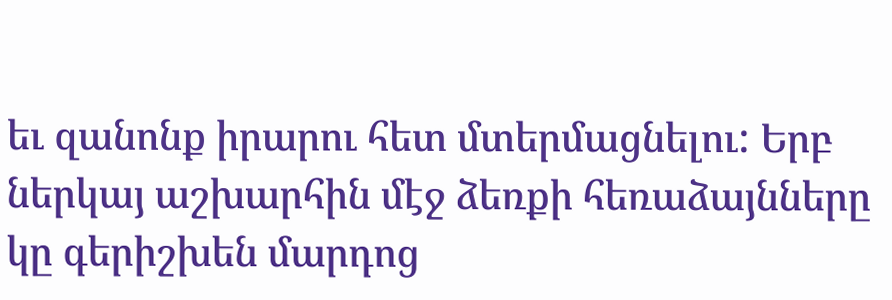եւ զանոնք իրարու հետ մտերմացնելու: Երբ ներկայ աշխարհին մէջ ձեռքի հեռաձայնները կը գերիշխեն մարդոց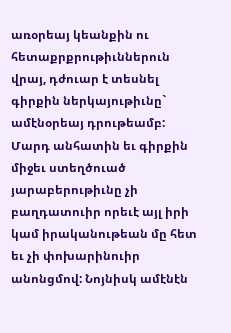առօրեայ կեանքին ու հետաքրքրութիւններուն վրայ, դժուար է տեսնել գիրքին ներկայութիւնը` ամէնօրեայ դրութեամբ: Մարդ անհատին եւ գիրքին միջեւ ստեղծուած յարաբերութիւնը չի բաղդատուիր որեւէ այլ իրի կամ իրականութեան մը հետ եւ չի փոխարինուիր անոնցմով: Նոյնիսկ ամէնէն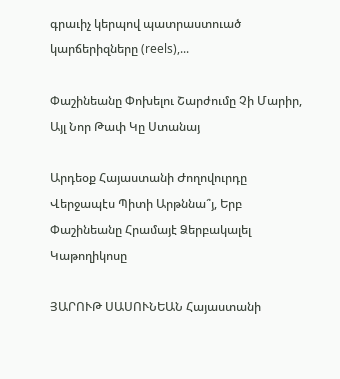գրաւիչ կերպով պատրաստուած կարճերիզները (reels),...

Փաշինեանը Փոխելու Շարժումը Չի Մարիր,  Այլ Նոր Թափ Կը Ստանայ

Արդեօք Հայաստանի Ժողովուրդը Վերջապէս Պիտի Արթննա՞յ, Երբ Փաշինեանը Հրամայէ Ձերբակալել Կաթողիկոսը

ՅԱՐՈՒԹ ՍԱՍՈՒՆԵԱՆ Հայաստանի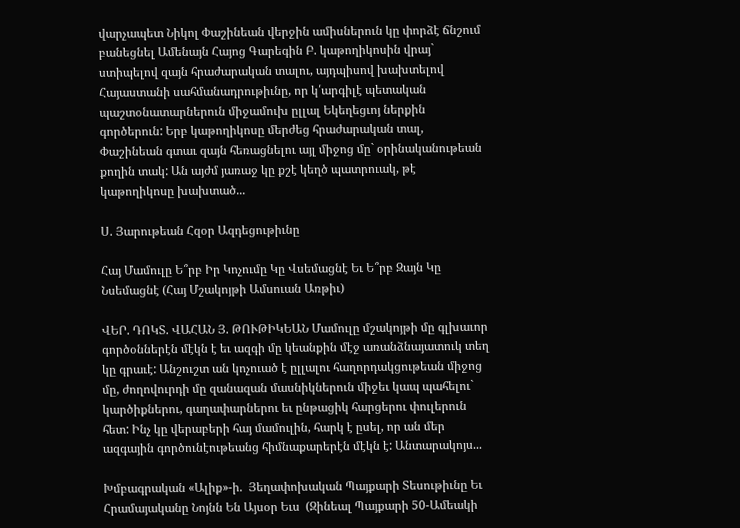վարչապետ Նիկոլ Փաշինեան վերջին ամիսներուն կը փորձէ ճնշում բանեցնել Ամենայն Հայոց Գարեգին Բ. կաթողիկոսին վրայ` ստիպելով զայն հրաժարական տալու, այդպիսով խախտելով Հայաստանի սահմանադրութիւնը, որ կ՛արգիլէ պետական պաշտօնատարներուն միջամուխ ըլլալ Եկեղեցւոյ ներքին գործերուն: Երբ կաթողիկոսը մերժեց հրաժարական տալ, Փաշինեան գտաւ զայն հեռացնելու այլ միջոց մը` օրինականութեան քողին տակ: Ան այժմ յառաջ կը քշէ կեղծ պատրուակ, թէ կաթողիկոսը խախտած...

Ս. Յարութեան Հզօր Ազդեցութիւնը

Հայ Մամուլը Ե՞րբ Իր Կոչումը Կը Վսեմացնէ Եւ Ե՞րբ Զայն Կը Նսեմացնէ (Հայ Մշակոյթի Ամսուան Առթիւ)

ՎԵՐ. ԴՈԿՏ. ՎԱՀԱՆ Յ. ԹՈՒԹԻԿԵԱՆ Մամուլը մշակոյթի մը գլխաւոր գործօններէն մէկն է եւ ազգի մը կեանքին մէջ առանձնայատուկ տեղ կը գրաւէ: Անշուշտ ան կոչուած է ըլլալու հաղորդակցութեան միջոց մը, ժողովուրդի մը զանազան մասնիկներուն միջեւ կապ պահելու` կարծիքներու, գաղափարներու եւ ընթացիկ հարցերու փուլերուն հետ: Ինչ կը վերաբերի հայ մամուլին, հարկ է ըսել, որ ան մեր ազգային գործունէութեանց հիմնաքարերէն մէկն է: Անտարակոյս...

Խմբագրական «Ալիք»-ի.  Յեղափոխական Պայքարի Տեսութիւնը Եւ Հրամայականը Նոյնն Են Այսօր Եւս  (Զինեալ Պայքարի 50-Ամեակի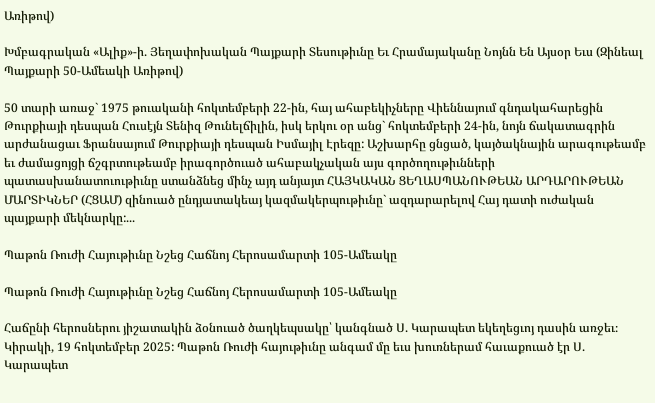Առիթով)

Խմբագրական «Ալիք»-ի. Յեղափոխական Պայքարի Տեսութիւնը Եւ Հրամայականը Նոյնն Են Այսօր Եւս (Զինեալ Պայքարի 50-Ամեակի Առիթով)

50 տարի առաջ` 1975 թուականի հոկտեմբերի 22-ին, հայ ահաբեկիչները Վիեննայում գնդակահարեցին Թուրքիայի դեսպան Հուսէյն Տենիզ Թունելճիլին, իսկ երկու օր անց` հոկտեմբերի 24-ին, նոյն ճակատագրին արժանացաւ Ֆրանսայում Թուրքիայի դեսպան Իսմայիլ Էրեզը: Աշխարհը ցնցած, կայծակնային արագութեամբ եւ ժամացոյցի ճշգրտութեամբ իրագործուած ահաբակչական այս գործողութիւնների պատասխանատուութիւնը ստանձնեց մինչ այդ անյայտ ՀԱՅԿԱԿԱՆ ՑԵՂԱՍՊԱՆՈՒԹԵԱՆ ԱՐԴԱՐՈՒԹԵԱՆ ՄԱՐՏԻԿՆԵՐ (ՀՑԱՄ) զինուած ընդյատակեայ կազմակերպութիւնը` ազդարարելով Հայ դատի ուժական պայքարի մեկնարկը:...

Պաթոն Ռուժի Հայութիւնը Նշեց Հաճնոյ Հերոսամարտի 105-Ամեակը

Պաթոն Ռուժի Հայութիւնը Նշեց Հաճնոյ Հերոսամարտի 105-Ամեակը

Հաճընի հերոսներու յիշատակին ձօնուած ծաղկեպսակը՝ կանգնած Ս. Կարապետ եկեղեցւոյ դասին առջեւ։ Կիրակի, 19 հոկտեմբեր 2025: Պաթոն Ռուժի հայութիւնը անգամ մը եւս խուռներամ հաւաքուած էր Ս. Կարապետ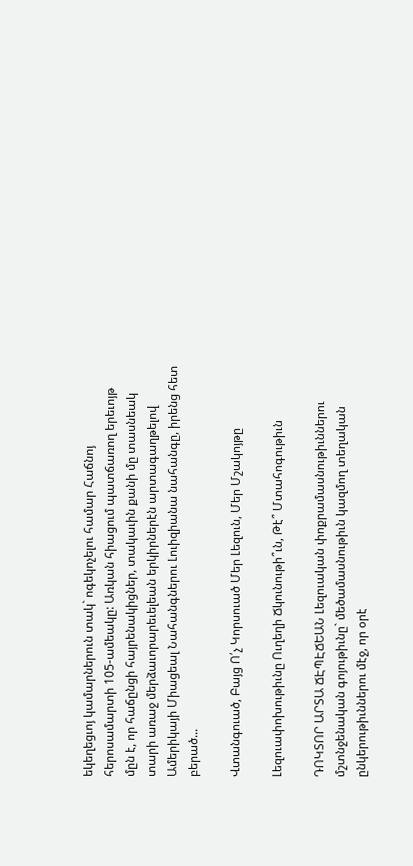եկեղեցւոյ կամարներուն տակ` ոգեկոչելու համար Հաճնոյ հերոսամարտի 105-ամեակը: Առկան հիացում պատճառող երեւոյթ մըն է, որ հաճընցի հայրենակիցներ, տակաւին քանի մը տասնեակ տարի առաջ մերձաւորարեւելեան երկիրներէն արտագաղթելով Ամերիկայի Միացեալ Նահանգներու Լուիզիանա նահանգը, իրենց հետ բերած...

Վտանգուած, Բայց Ո՛չ Կորսուած Մեր Լեզուն, Մեր Մշակոյթը

Լեզուափոխութիւնը Ուղեղի Ճկունութի՞ւն, Թէ՞ Մտահոգութիւն

ԴՈԿՏՈՐ ԱՐՏԱ ՃԷՊԷՃԵԱՆ Լեզուական փոքրամասնութիւններու մշտնջենական գոյութիւնը` մեծամասնութիւն կազմող տեղական ընկերութիւններու մէջ, որ օրէ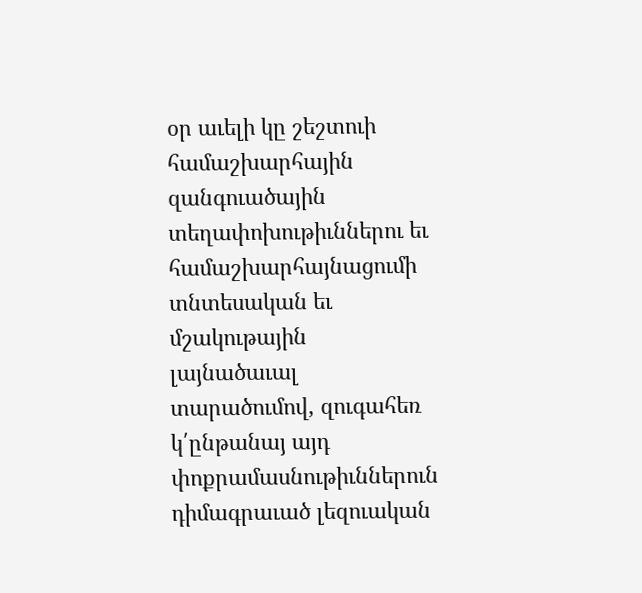օր աւելի կը շեշտուի համաշխարհային զանգուածային տեղափոխութիւններու եւ համաշխարհայնացումի տնտեսական եւ մշակութային լայնածաւալ տարածումով, զուգահեռ կ՛ընթանայ այդ փոքրամասնութիւններուն դիմագրաւած լեզուական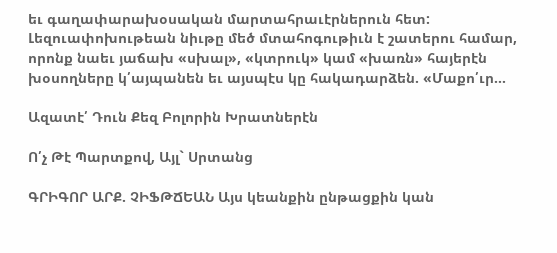եւ գաղափարախօսական մարտահրաւէրներուն հետ: Լեզուափոխութեան նիւթը մեծ մտահոգութիւն է շատերու համար, որոնք նաեւ յաճախ «սխալ», «կտրուկ» կամ «խառն» հայերէն խօսողները կ՛այպանեն եւ այսպէս կը հակադարձեն. «Մաքո՛ւր...

Ազատէ՛ Դուն Քեզ Բոլորին Խրատներէն

Ո՛չ Թէ Պարտքով, Այլ` Սրտանց

ԳՐԻԳՈՐ ԱՐՔ. ՉԻՖԹՃԵԱՆ Այս կեանքին ընթացքին կան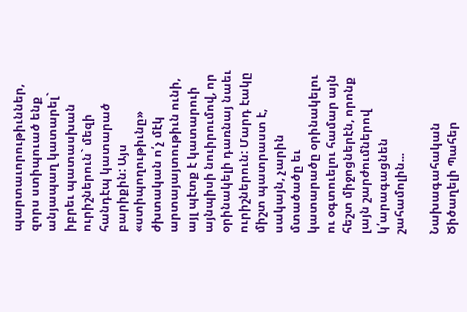պարտաւորութիւններ, զորս ստիպուած ենք անյապաղ կատարել` իբրեւ պատասխան ուրիշներուն` մեզի հանդէպ կատարած բարիքին: Այս «ստիպողութիւնը» ժխտական ո՛չ մէկ արտայայտութիւն ունի, այլ պէտք է կատարուի այնպիսի նուիրումով, որ օրինակելի դառնայ նաեւ ուրիշներուն: Մարդ էակը միշտ պատրաստ է, սակայն, չարին մտածածը եւ կատարածը օրինակելու ու օգտուելու համար այն հեշտ միջոցներէն, որոնք լայն շարժումներով կ՛արագացնեն շահամոլին...

Նախագահական Ծիծաղելի Պահեր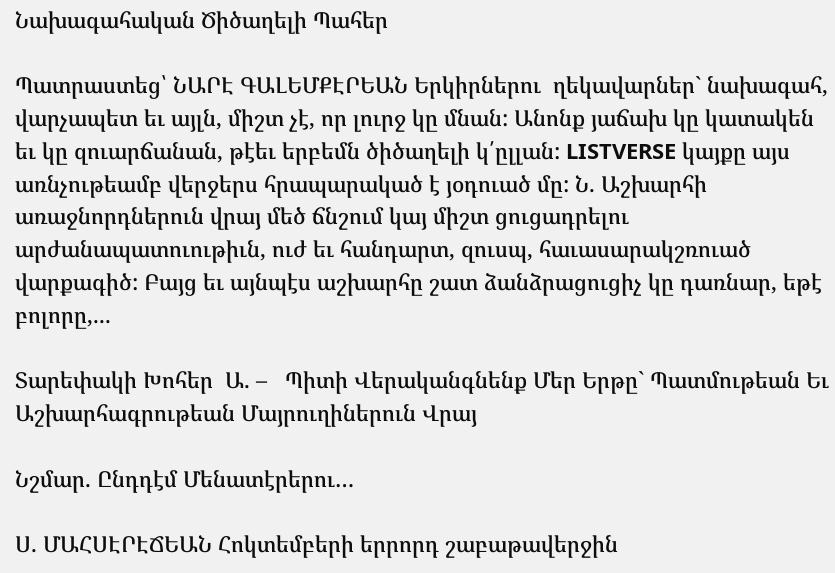Նախագահական Ծիծաղելի Պահեր

Պատրաստեց՝ ՆԱՐԷ ԳԱԼԵՄՔԷՐԵԱՆ Երկիրներու  ղեկավարներ` նախագահ, վարչապետ եւ այլն, միշտ չէ, որ լուրջ կը մնան: Անոնք յաճախ կը կատակեն եւ կը զուարճանան, թէեւ երբեմն ծիծաղելի կ՛ըլլան: LISTVERSE կայքը այս առնչութեամբ վերջերս հրապարակած է յօդուած մը: Ն. Աշխարհի առաջնորդներուն վրայ մեծ ճնշում կայ միշտ ցուցադրելու արժանապատուութիւն, ուժ եւ հանդարտ, զուսպ, հաւասարակշռուած վարքագիծ: Բայց եւ այնպէս աշխարհը շատ ձանձրացուցիչ կը դառնար, եթէ բոլորը,...

Տարեփակի Խոհեր  Ա. –   Պիտի Վերականգնենք Մեր Երթը` Պատմութեան Եւ Աշխարհագրութեան Մայրուղիներուն Վրայ

Նշմար. Ընդդէմ Մենատէրերու…

Ս. ՄԱՀՍԷՐԷՃԵԱՆ Հոկտեմբերի երրորդ շաբաթավերջին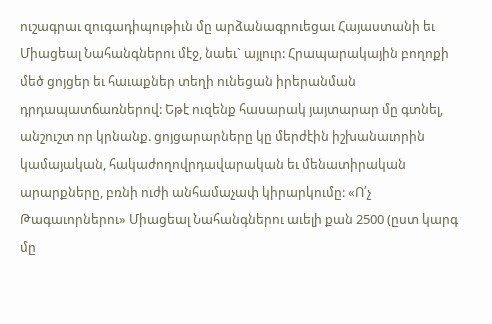ուշագրաւ զուգադիպութիւն մը արձանագրուեցաւ Հայաստանի եւ Միացեալ Նահանգներու մէջ, նաեւ` այլուր: Հրապարակային բողոքի մեծ ցոյցեր եւ հաւաքներ տեղի ունեցան իրերանման դրդապատճառներով: Եթէ ուզենք հասարակ յայտարար մը գտնել, անշուշտ որ կրնանք. ցոյցարարները կը մերժէին իշխանաւորին կամայական, հակաժողովրդավարական եւ մենատիրական արարքները, բռնի ուժի անհամաչափ կիրարկումը: «Ո՛չ Թագաւորներու» Միացեալ Նահանգներու աւելի քան 2500 (ըստ կարգ մը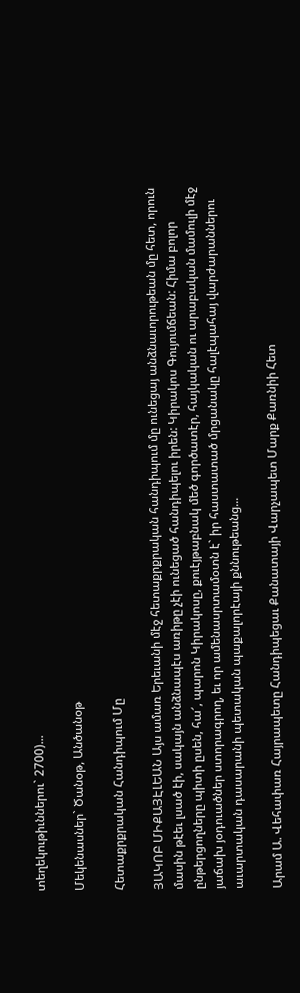տեղեկութիւններու` 2700)...

Մեկենասներ` Ծանօթ, Անծանօթ

Հետաքրքրական Հանդիպում Մը

ՅԱԿՈԲ ՄԻՔԱՅԷԼԵԱՆ Այս ամառ Երեւանի մէջ հետաքրքրական հանդիպում մը ունեցայ անձնաւորութեան մը հետ, որուն մասին թէեւ լսած էի, սակայն անձնապէս առիթը չէի ունեցած հանդիպելու իրեն: Կիրակոս Գույումճեան: Հիմա բոլոր ընթերցողները պիտի ըսեն, հա՜, պարոն Կիրակոսը, քուէյթաբնակ մեծ գործատէր, հայկական ու արաբական մամուլի մէջ յաճախ յօդուածներ ստորագրող, եւ որ ամենասրտամօտն է` իր հաստատած մրցանակը հալէպահայ վարժարաններու աւարտական դասարանի պետական պաքալորէայի քննութեանց...

Արամ Ա. Վեհափառ Հայրապետը Հանդիպեցաւ Քանատայի Վարչապետ Մարք Քառնիի Հետ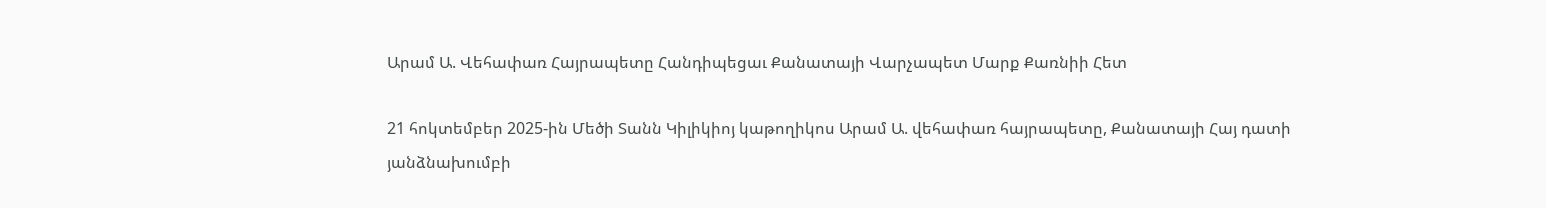Արամ Ա. Վեհափառ Հայրապետը Հանդիպեցաւ Քանատայի Վարչապետ Մարք Քառնիի Հետ

21 հոկտեմբեր 2025-ին Մեծի Տանն Կիլիկիոյ կաթողիկոս Արամ Ա. վեհափառ հայրապետը, Քանատայի Հայ դատի յանձնախումբի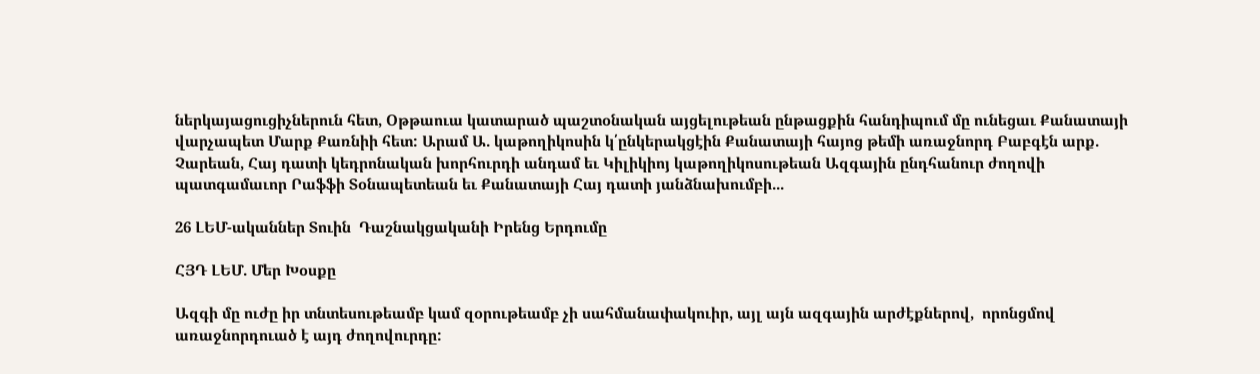ներկայացուցիչներուն հետ, Օթթաուա կատարած պաշտօնական այցելութեան ընթացքին հանդիպում մը ունեցաւ Քանատայի վարչապետ Մարք Քառնիի հետ: Արամ Ա. կաթողիկոսին կ՛ընկերակցէին Քանատայի հայոց թեմի առաջնորդ Բաբգէն արք. Չարեան, Հայ դատի կեդրոնական խորհուրդի անդամ եւ Կիլիկիոյ կաթողիկոսութեան Ազգային ընդհանուր ժողովի պատգամաւոր Րաֆֆի Տօնապետեան եւ Քանատայի Հայ դատի յանձնախումբի...

26 ԼԵՄ-ականներ Տուին  Դաշնակցականի Իրենց Երդումը

ՀՅԴ ԼԵՄ. Մեր Խօսքը

Ազգի մը ուժը իր տնտեսութեամբ կամ զօրութեամբ չի սահմանափակուիր, այլ այն ազգային արժէքներով,  որոնցմով առաջնորդուած է այդ ժողովուրդը: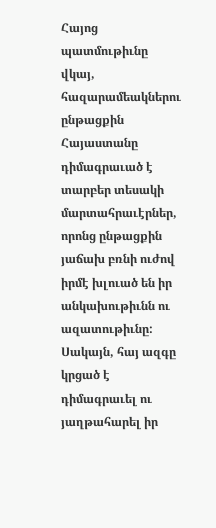Հայոց պատմութիւնը վկայ, հազարամեակներու ընթացքին Հայաստանը դիմագրաւած է տարբեր տեսակի մարտահրաւէրներ, որոնց ընթացքին յաճախ բռնի ուժով իրմէ խլուած են իր անկախութիւնն ու ազատութիւնը: Սակայն, հայ ազգը կրցած է դիմագրաւել ու յաղթահարել իր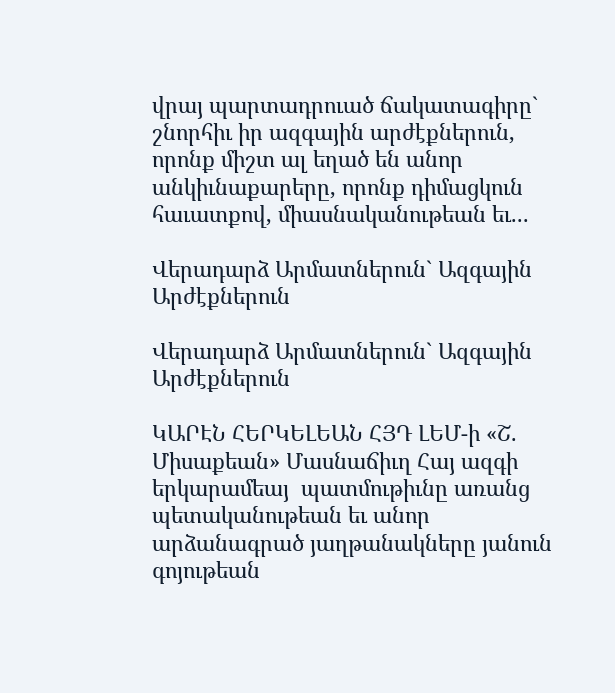վրայ պարտադրուած ճակատագիրը` շնորհիւ իր ազգային արժէքներուն, որոնք միշտ ալ եղած են անոր անկիւնաքարերը, որոնք դիմացկուն հաւատքով, միասնականութեան եւ...

Վերադարձ Արմատներուն` Ազգային Արժէքներուն

Վերադարձ Արմատներուն` Ազգային Արժէքներուն

ԿԱՐԷՆ ՀԵՐԿԵԼԵԱՆ ՀՅԴ ԼԵՄ-ի «Շ. Միսաքեան» Մասնաճիւղ Հայ ազգի երկարամեայ  պատմութիւնը առանց պետականութեան եւ անոր արձանագրած յաղթանակները յանուն գոյութեան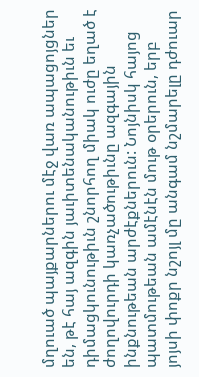մղուած պայքարներու մէջ վառ ապացոյցներ են, թէ հայ ազգին յաւիտենականութիւն եւ դիմացկունութիւն շնորհող միակ ուժը եղած է ժողովուրդի կառչածութիւնը ազգային ինքնութեան արժէքներուն: Նոյնիսկ հայոց պատմութեան ամէնէն մութ օրերուն, երբ յոյսի փոքր նշոյլ մը անգամ նշմարելը դժուար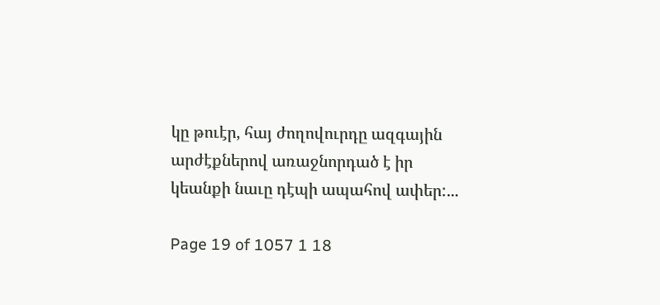կը թուէր, հայ ժողովուրդը ազգային արժէքներով առաջնորդած է իր կեանքի նաւը դէպի ապահով ափեր:...

Page 19 of 1057 1 18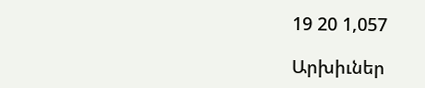19 20 1,057

Արխիւներ